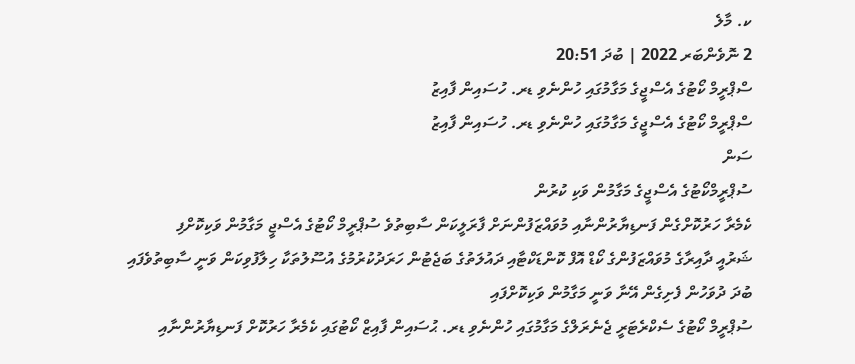ކ. މާލެ
2 ނޮވެންބަރ 2022 | ބުދަ 20:51
ސްޕްރީމް ކޯޓުގެ އެސްޖީގެ މަގާމުގައި ހުންނެވި ޑރ. ހުސައިން ފާއިޒު
ސްޕްރީމް ކޯޓުގެ އެސްޖީގެ މަގާމުގައި ހުންނެވި ޑރ. ހުސައިން ފާއިޒު
ސަން
ސުޕްރީމްކޯޓުގެ އެސްޖީގެ މަގާމުން ވަކި ކުރުން
ކެމެރާ ހަރުކޮށްގެން ފަނޑިޔާރުންނާއި މުވައްޒަފުންނަށް ފާރަލީކަން ސާބިތުވެ ސުޕްރީމް ކޯޓުގެ އެސްޖީ މަގާމުން ވަކިކޮށްފި
ޝަރުއީ ދާއިރާގެ މުވައްޒަފުންގެ ކޯޑް އޮފް ކޮންޑަކްޓާއި ދައުލަތުގެ ބަޖެޓުން ހަރަދުކުރުމުގެ އުސޫލުތަކާ ހިލާފުވިކަން ވަނީ ސާބިތުވެފައި
ބުދަ ދުވަހުން ފެށިގެން އޭނާ ވަނީ މަގާމުން ވަކިކޮށްފައި
ސުޕްރީމް ކޯޓުގެ ސެކްރެޓަރީ ޖެނެރަލްގެ މަގާމުގައި ހުންނެވި ޑރ. ޙުސައިން ފާއިޒް ކޯޓުގައި ކެމެރާ ހަރުކޮށް ފަނޑިޔާރުންނާއި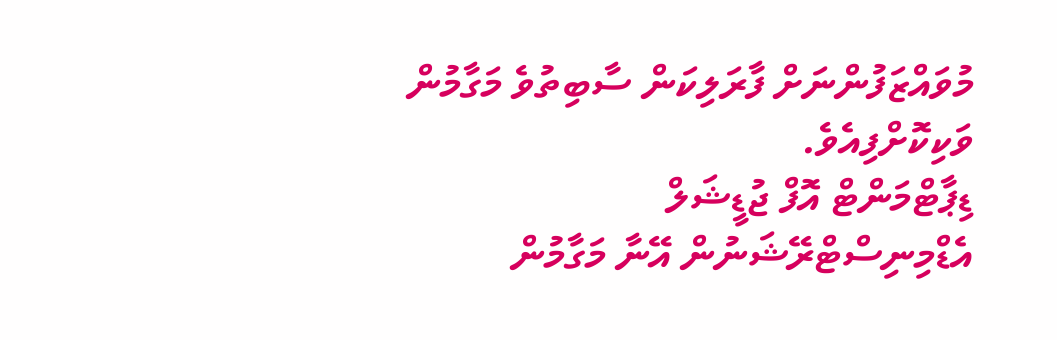މުވައްޒަފުންނަށް ފާރަލިކަން ސާބިތުވެ މަގާމުން ވަކިކޮށްފިއެވެ.
ޑިޕާޓްމަންޓް އޮފް ޖުޑީޝަލް އެޑްމިނިސްޓްރޭޝަނުން އޭނާ މަގާމުން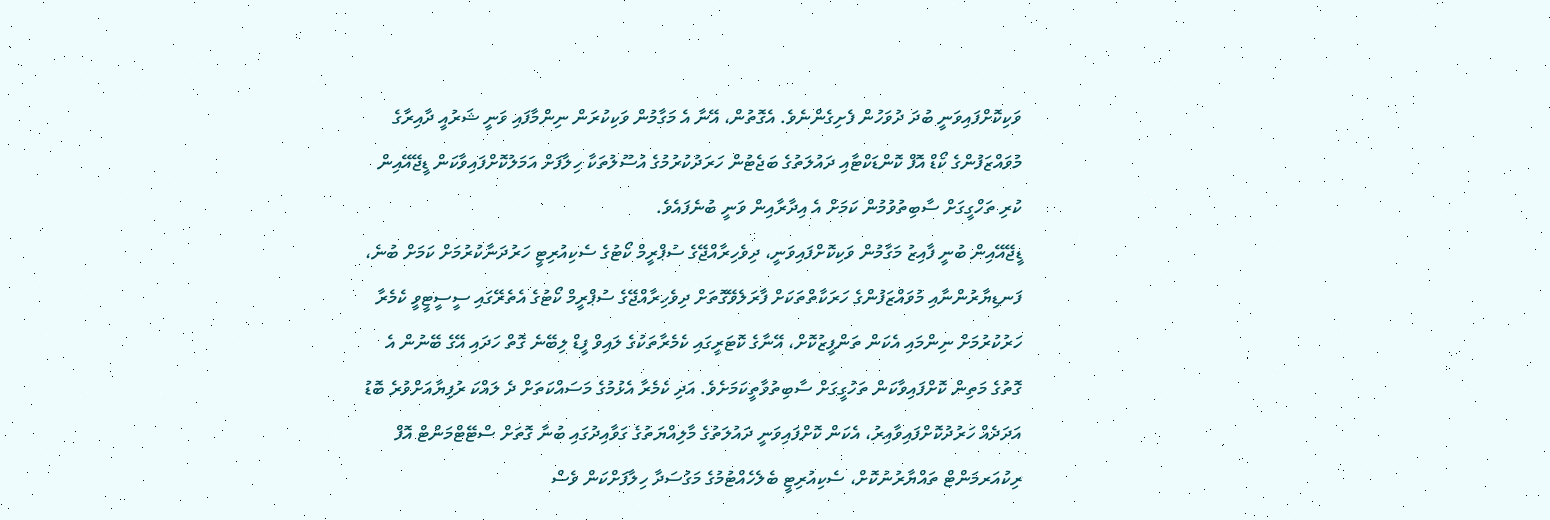ވަކިކޮށްފައިވަނީ ބުދަ ދުވަހުން ފެށިގެންނެވެ. އެގޮތުން، އޭނާ އެ މަގާމުން ވަކިކުރަން ނިންމާފައި ވަނީ ޝަރުއީ ދާއިރާގެ މުވައްޒަފުންގެ ކޯޑް އޮފް ކޮންޑަކްޓާއި ދައުލަތުގެ ބަޖެޓުން ހަރަދުކުރުމުގެ އުސޫލުތަކާ ހިލާފަށް އަމަލުކޮށްފައިވާކަން ޑީޖޭއޭއިން ކުރި ތަހްގީގަށް ސާބިތުވުމުން ކަމަށް އެ އިދާރާއިން ވަނީ ބުނެފައެވެ.
ޑީޖޭއޭއިން ބުނީ ފާއިޒު މަގާމުން ވަކިކޮށްފައިވަނީ، ދިވެހިރާއްޖޭގެ ސުޕްރީމް ކޯޓުގެ ސެކިއުރިޓީ ހަރުދަނާކުރުމަށް ކަމަށް ބުނެ، ފަނޑިޔާރުންނާއި މުވައްޒަފުންގެ ހަރަކާތްތަކަށް ފާރަލެވޭގޮތަށް ދިވެހިރާއްޖޭގެ ސުޕްރީމް ކޯޓުގެ އެތެރޭގައި ސީސީޓީވީ ކެމެރާ ހަރުކުރުމަށް ނިންމައި އެކަން ތަންފީޒުކޮށް، އޭނާގެ ކޮޓަރީގައި ކެމެރާތަކުގެ ލައިވް ފީޑް ލިބޭނެ ގޮތް ހަދައި އޭގެ ބޭނުން އެ ގޮތުގެ މަތިން ކޮށްފައިވާކަން ތަހުގީގަށް ސާބިތުވާތީކަމަށެވެ. އަދި ކެމެރާ އެޅުމުގެ މަސައްކަތަށް ދެ ލައްކަ ރުފިޔާއަށްވުރެ ބޮޑު އަދަދެއް ހަރުދުކޮށްފައިވާއިރު، އެކަން ކޮށްފައިވަނީ ދައުލަތުގެ މާލިއްޔަތުގެ ގަވާއިދުގައި ބުނާ ގޮތަށް ސްޓޭޓްމަންޓް އޮފް ރިކުއަރމަންޓް ތައްޔާރުނުކޮށް، ސެކިއުރިޓީ ބެލެހެއްޓުމުގެ މަގުސަދާ ހިލާފަށްކަން ވެސް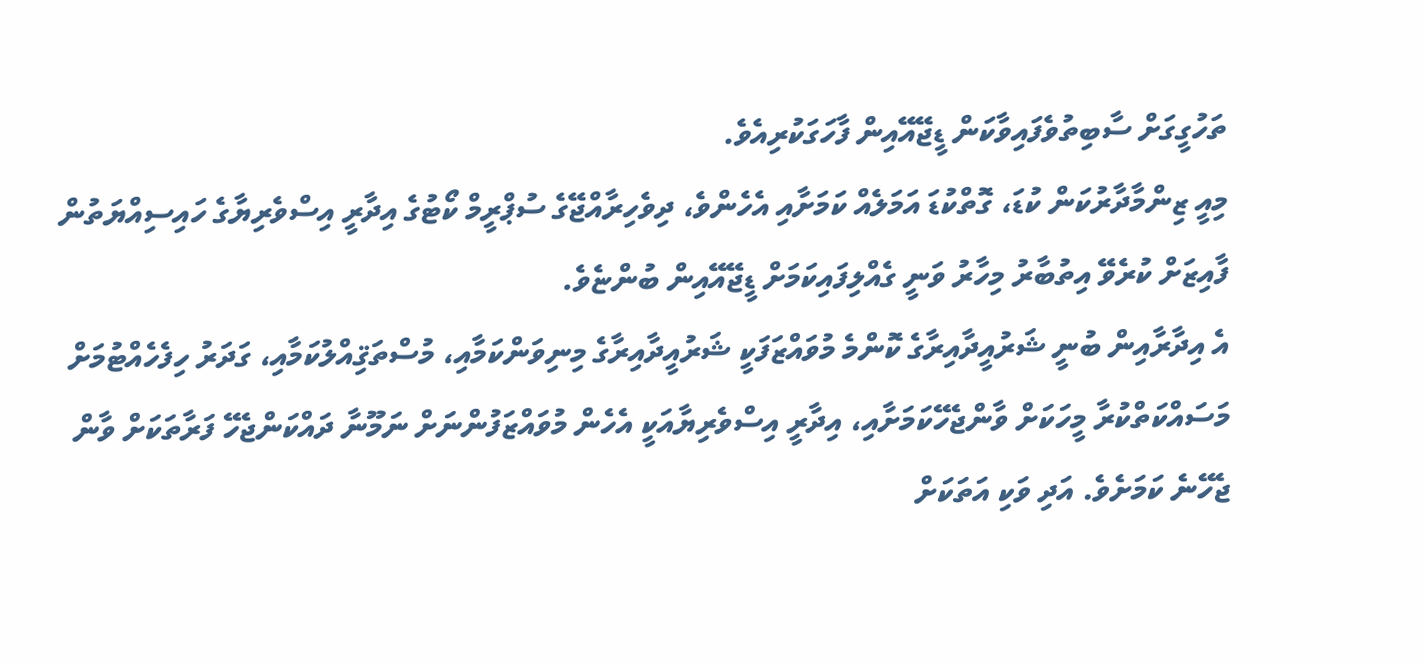ތަހުގީގަށް ސާބިތުވެފައިވާކަން ޑީޖޭއޭއިން ފާހަގަކުރިއެވެ.
މިއީ ޒިންމާދާރުކަން ކުޑަ، ގޮތްކުޑަ އަމަލެއް ކަމަށާއި އެހެންވެ، ދިވެހިރާއްޖޭގެ ސުޕްރީމް ކޯޓުގެ އިދާރީ އިސްވެރިޔާގެ ހައިސިއްޔަތުން ފާއިޒަށް ކުރެވޭ އިތުބާރު މިހާރު ވަނީ ގެއްލިފައިކަމަށް ޑީޖޭއޭއިން ބުންޏެވެ.
އެ އިދާރާއިން ބުނީ ޝަރުއީދާއިރާގެ ކޮންމެ މުވައްޒަފަކީ ޝަރުއީދާއިރާގެ މިނިވަންކަމާއި، މުސްތަޤިއްލުކަމާއި، ގަދަރު ހިފެހެއްޓުމަށް މަސައްކަތްކުރާ މީހަކަށް ވާންޖެހޭކަމަށާއި، އިދާރީ އިސްވެރިޔާއަކީ އެހެން މުވައްޒަފުންނަށް ނަމޫނާ ދައްކަންޖެހޭ ފަރާތަކަށް ވާން ޖެހޭނެ ކަމަށެވެ. އަދި ވަކި އަތަކަށް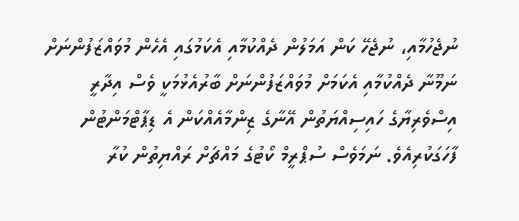ނުޖެހުމާއި، ނުޖެހޭ ކަން އަމަލުން ދެއްކުމާއި އެކަމުގައި އެހެން މުވައްޒަފުންނަށް ނަމޫނާ ދެއްކުމާއި އެކަމަށް މުވައްޒަފުންނަށް ބާރުއެޅުމަކީ ވެސް އިދާރީ އިސްވެރިޔާގެ ހައިސިއްޔަތުން އޭނާގެ ޒިންމާއެއްކަން އެ ޑިޕާޓްމަންޓުން ފާހަގަކުރިއެވެ. ނަމަވެސް ސުޕްރީމް ކޯޓުގެ މައްޗަށް ރައްޔިތުން ކުރާ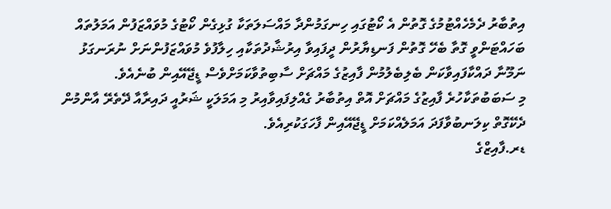އިތުބާރު ދެމެހެއްޓުމުގެ ގޮތުން އެ ކޯޓުގައި ހިނގަމުންދާ މައްސަލަތަކާ ގުޅިގެން ކޯޓުގެ މުވައްޒަފުން އަމަލުތައް ބަހައްޓަންވީ ގޮތާ ބެހޭ ގޮތުން ފަނޑިޔާރުން ދީފައިވާ އިރުޝާދުތަކާއި ހިލާފުވެ މުވައްޒަފުންނަށް ނުރަނގަޅު ނަމޫނާ ދައްކާފައިވާކަން ބެލިބެލުމުން ފާއިޒުގެ މައްޗަށް ސާބިތުވާކަމަށްވެސް ޑީޖޭއޭއިން ބުނެއެވެ.
މި ސަބަބުތަކާހުރެ ފާއިޒުގެ މައްޗަށް އޮތް އިތުބާރު ގެއްލިފައިވާއިރު މި އަމަލަކީ ޝަރުއީ ދައިރާއާ ދޭތެރޭ އާންމުން ދެކޭގޮތް ކިލަނބުވާފަދަ އަމަލެއްކަމަށް ޑީޖޭއޭއިން ފާހަގަކުރިއެވެ.
ޑރ.ފާއިޒްގެ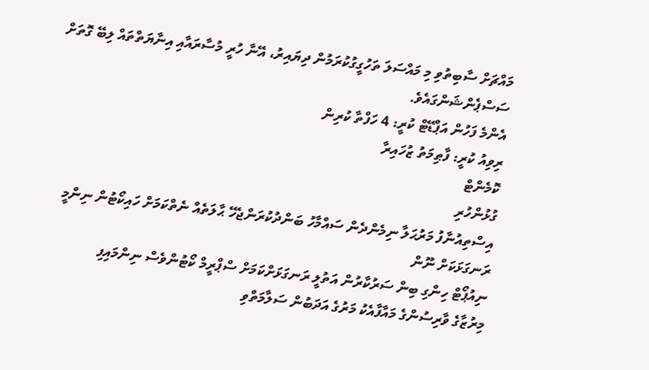މައްޗަށް ސާބިތުވި މި މައްސަލަ ތަހުގީގުކުރަމުން ދިޔައިރު، އޭނާ ހުރީ މުސާރައާއި އިނާޔަތްތައް ލިބޭ ގޮތަށް ސަސްޕެންޝަންގައެވެ.
އެންމެ ފަހުން އަޕްޑޭޓް ކުރީ: 4 ހަފްތާ ކުރިން
ރިވިއު ކުރީ: ފާޠިމަތު ޒުހައިރާ
ކޮމެންޓް
ގުޅުންހުރި
އިސްތިއުނާފު މަރުޙަލާ ނިމެންދެން ސައްމާހު ބަންދުކުރަންޖެހޭ ޙާލަތެއް ނެތްކަމަށް ހައިކޯޓުން ނިންމީ ރަނގަޅަކަށް ނޫން
ނިއުޕޯޓް ހިންގި ބިން ސަރުކާރުން އަތުލީ ރަނގަޅަށްކަމަށް ސްޕްރީމް ކޯޓުންވެސް ނިންމައިފި
މިރުޒާގެ ވާރިސުންގެ މައާފާއެކު މަރުގެ އަދަބުން ސަލާމަތްވި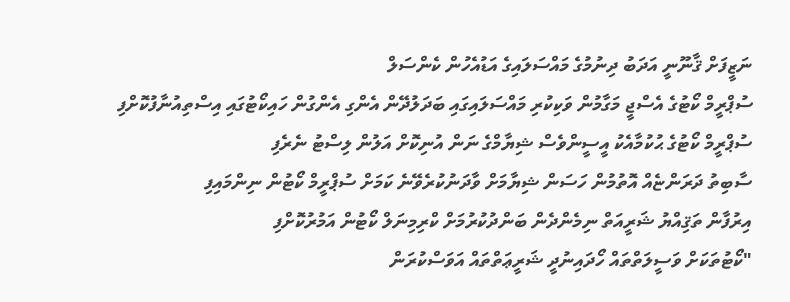ނަޒީފަށް ޤާނޫނީ އަދަބު ދިނުމުގެ މައްސަލައިގެ އަޑުއެހުން ކެންސަލް
ސުޕްރީމް ކޯޓުގެ އެސްޖީ މަގާމުން ވަކިކުރި މައްސަލައިގައި ބަދަލުދޭން އެންގި އެންގުން ހައިކޯޓުގައި އިސްތިއުނާފުކޮށްފި
ސުޕްރީމް ކޯޓުގެ ޙުކުމާއެކު އީސީންވެސް ޝިޔާމްގެ ނަން އުނިކޮށް އަލުން ލިސްޓު ނެރެފި
ސާބިތު ދަރަންޏެއް އޮތުމުން ހަސަން ޝިޔާމަށް ވާދަނުކުރެވޭނެ ކަމަށް ސުޕްރީމް ކޯޓުން ނިންމައިފި
އިރުފާން ތަޤިއްޔު ޝަރީއަތް ނިމެންދެން ބަންދުކުރުމަށް ކްރިމިނަލް ކޯޓުން އަމުރުކޮށްފި
"ކޯޓުތަކަށް ވަސީލަތްތައް ހޯދައިނުދީ ޝަރީޢަތްތައް އަވަސްކުރަން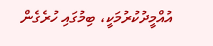އުއްމީދުކުރުމަކީ، ބިމުގައި ހުރެގެން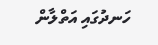ހަނދުގައި އަތްލާން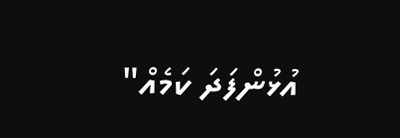އުޅުންފަދަ ކަމެއް"